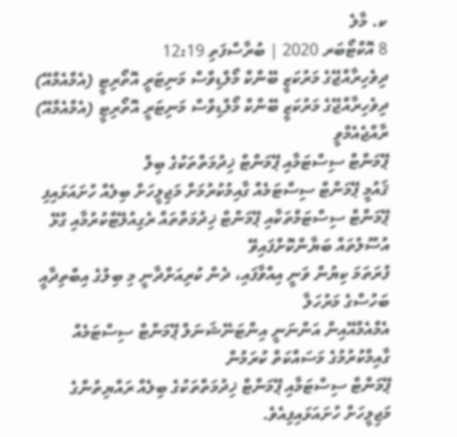ކ. މާލެ
8 އޮކްޓޯބަރ 2020 | ބުރާސްފަތި 12:19
ދިވެހިރާއްޖޭގެ މަރުކަޒީ ބޭންކް މޯލްޑިވްސް މަނިޓަރީ އޮތޯރިޓީ (އެމްއެމްއޭ)
ދިވެހިރާއްޖޭގެ މަރުކަޒީ ބޭންކް މޯލްޑިވްސް މަނިޓަރީ އޮތޯރިޓީ (އެމްއެމްއޭ)
ރާއްޖެއެމްވީ
ޕޭމަންޓް ސިސްޓަމާއި ޕޭމަންޓް ޚިދުމަތްތަކުގެ ބިލް
ޤައުމީ ޕޭމަންޓް ސިސްޓަމެއް ގާއިމުކުރުމަށް މަޖިލީހަށް ބިލެއް ހުށައަޅައިފި
ޕޭމަންޓް ސިސްޓަމްތަކާއި ޕޭމަންޓް ޚިދުމަތްތައް ރެގިއުލޭޓްކުރުމާއި ގުޅޭ އުސޫލުތައް ބަޔާންކޮށްފައިވޭ
ފުރަތަމަ ކިޔުން ވަނީ އިއްވާފައި، ދެން ކުރިއަށްދާނީ މި ބިލުގެ އިބްތިދާއީ ބަހުސްގެ މަރުހަލާ
އެމްއެމްއޭއިން އަންނަނީ އިންޓަނޭޝަނަލް ޕޭމަންޓް ސިސްޓަމެއް ގާއިމްކުރުމުގެ މަސައްކަތް ކުރަމުން
ޕޭމަންޓް ސިސްޓަމާއި ޕޭމަންޓް ޚިދުމަތްތަކުގެ ބިލެއް ރައްޔިތުންގެ މަޖިލީހަށް ހުށައަޅައިފިއެވެ.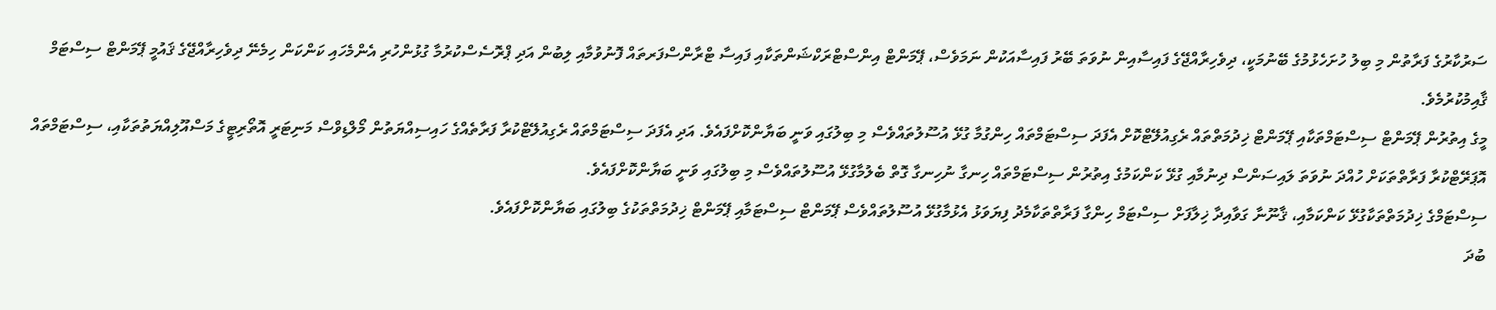ސަރުކާރުގެ ފަރާތުން މި ބިލު ހުށަހެޅުމުގެ ބޭނުމަކީ، ދިވެހިރާއްޖޭގެ ފައިސާއިން ނުވަތަ ބޭރު ފައިސާއަކުން ނަމަވެސް، ޕޭމަންޓް އިންސްޓްރަކްޝަންތަކާއި ފައިސާ ޓްރާންސްފަރތައް ފޮނުވުމާއި ލިބުން އަދި ޕްރޮސެސްކުރުމާ ގުޅުންހުރި އެންމެހައި ކަންކަން ހިމެނޭ ދިވެހިރާއްޖޭގެ ޤައުމީ ޕޭމަންޓް ސިސްޓަމް ޤާއިމުކުރުމެވެ.
މީގެ އިތުރުން ޕޭމަންޓް ސިސްޓަމްތަކާއި ޕޭމަންޓް ޚިދުމަތްތައް ރެގިއުލޭޓްކޮށް އެފަދަ ސިސްޓަމްތައް ހިންގުމާ ގުޅޭ އުސޫލުތައްވެސް މި ބިލުގައި ވަނީ ބަޔާންކޮށްފައެވެ. އަދި އެފަދަ ސިސްޓަމްތައް ރެގިއުލޭޓްކުރާ ފަރާތެއްގެ ހައިސިއްޔަތުން މޯލްޑިވްސް މަނިޓަރީ އޮތޯރިޓީގެ މަސްއޫލިއްޔަތުތަކާއި، ސިސްޓަމްތައް އޮޕަރޭޓްކުރާ ފަރާތްތަކަށް ހުއްދަ ނުވަތަ ލައިސަންސް ދިނުމާއި ގުޅޭ ކަންކަމުގެ އިތުރުން ސިސްޓަމްތައް ހިނގާ ނުހިނގާ ގޮތް ބެލުމާގުޅޭ އުސޫލުތައްވެސް މި ބިލުގައި ވަނީ ބަޔާންކޮށްފައެވެ.
ސިސްޓަމްގެ ޚިދުމަތްތަކާގުޅޭ ކަންކަމާއި، ޤާނޫނާ ގަވާއިދާ ޚިލާފަށް ސިސްޓަމް ހިންގާ ފަރާތްތަކާމެދު ފިޔަވަޅު އެޅުމާގުޅޭ އުސޫލުތައްވެސް ޕޭމަންޓް ސިސްޓަމާއި ޕޭމަންޓް ޚިދުމަތްތަކުގެ ބިލުގައި ބަޔާންކޮށްފައެވެ.
ބުދަ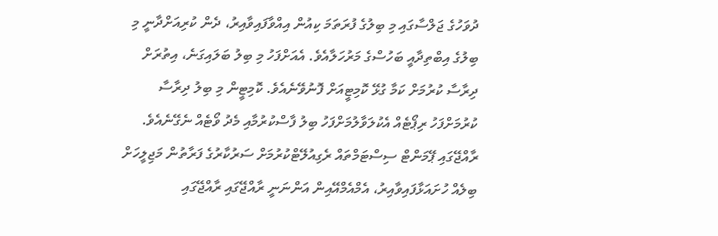ދުވަހުގެ ޖަލްސާގައި މި ބިލުގެ ފުރަތަމަ ކިއުން އިއްވާފައިވާއިރު، ދެން ކުރިއަށްދާނީ މި ބިލުގެ އިބްތިދާއީ ބަހުސްގެ މަރުހަލާއެވެ. އެއަށްފަހު މި ބިލު ބަލައިގަނެ، އިތުރަށް ދިރާސާ ކުރުމަށް ކަމާ ގުޅޭ ކޮމިޓީއަށް ފޮނުވޭނެއެވެ. ކޮމިޓީން މި ބިލު ދިރާސާ ކުރުމަށްފަހު ރިޕޯޓެއް އެކުލަވާލުމަށްފަހު ބިލު ފާސްކުރުމާއި މެދު ވޯޓެއް ނެގޭނެއެވެ.
ރާއްޖޭގައި ޕޭމަންޓް ސިސްޓަމްތައް ރެގިއުލޭޓްކުރުމަށް ސަރުކާރުގެ ފަރާތުން މަޖިލީހަށް ބިލެއް ހުށައަޅާފައިވާއިރު، އެމްއެމްއޭއިން އަންނަނީ ރާއްޖޭގައި ރާއްޖޭގައި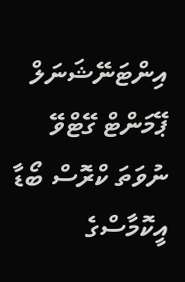އިންޓަނޭޝަނަލް ޕޭމަންޓް ގޭޓްވޭ ނުވަތަ ކްރޮސް ބޯޑާ އީކޮމާސްގެ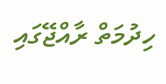ހިދުމަތް ރާއްޖޭގައި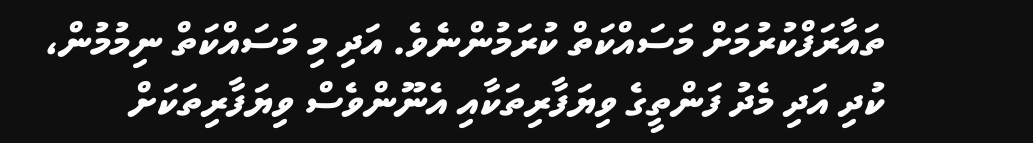ތައާރަފްކުރުމަށް މަސައްކަތް ކުރަމުންނެވެ. އަދި މި މަސައްކަތް ނިމުމުން، ކުދި އަދި މެދު ފަންތީގެ ވިޔަފާރިތަކާއި އެނޫންވެސް ވިޔަފާރިތަކަށް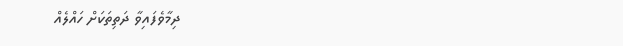ދިމާވެފައިވާ ދަތިތަކަށް ހައްލެއް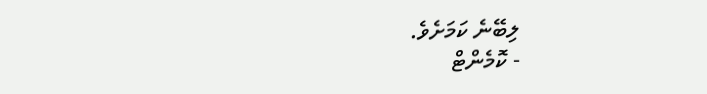ލިބޭނެ ކަމަށެވެ.
- ކޮމެންޓް